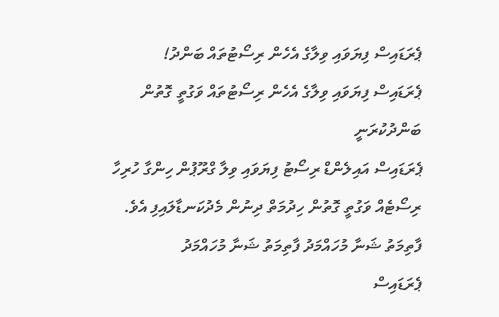ޕެރަޑައިސް ފިޔަވައި ވިލާގެ އެހެން ރިސޯޓުތައް ބަންދު!
ޕެރަޑައިސް ފިޔަވައި ވިލާގެ އެހެން ރިސޯޓުތައް ވަގުތީ ގޮތުން ބަންދުކުރަނީ
ޕެރަޑައިސް އައިލެންޑް ރިސޯޓު ފިޔަވައި ވިލާ ގްރޫޕުން ހިންގާ ހުރިހާ ރިސޯޓެއް ވަގުތީ ގޮތުން ހިދުމަތް ދިނުން މެދުކަނޑާލައިފި އެވެ.
ފާތިމަތު ޝަނާ މުހައްމަދު ފާތިމަތު ޝަނާ މުހައްމަދު
ޕެރަޑައިސް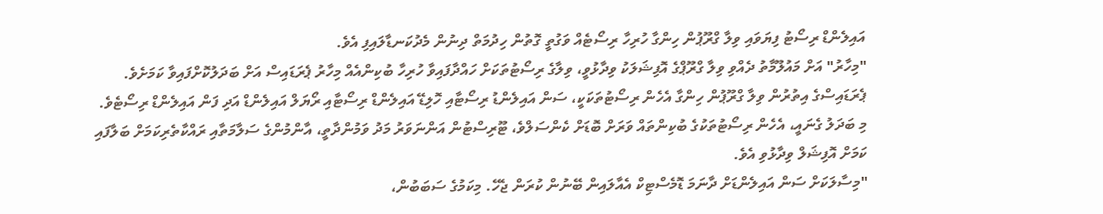އައިލެންޑް ރިސޯޓު ފިޔަވައި ވިލާ ގްރޫޕުން ހިންގާ ހުރިހާ ރިސޯޓެއް ވަގުތީ ގޮތުން ހިދުމަތް ދިނުން މެދުކަނޑާލައިފި އެވެ.
"މިހާރު" އަށް މައުލޫމާތު ދެއްވި ވިލާ ގްރޫޕްގެ އޮފިޝަލަކު ވިދާޅުވީ، ވިލާގެ ރިސޯޓުތަކަށް ހައްދާފައިވާ ހުރިހާ ބުކިންއެއް މިހާރު ޕެރަޑައިސް އަށް ބަދަލުކޮށްފައިވާ ކަމަށެވެ.
ޕެރަޑައިސްގެ އިތުރުން ވިލާ ގްރޫޕުން ހިންގާ އެހެން ރިސޯޓުތަކަކީ، ސަން އައިލެންޑު ރިސޯޓާއި ހޮލިޑޭ އައިލެންޑް ރިސޯޓާއި ރޯޔަލް އައިލެންޑް އަދި ފަން އައިލެންޑް ރިސޯޓެވެ.
މި ބަދަލު ގެނައީ، އެހެން ރިސޯޓުތަކުގެ ބުކިންތައް ވަރަށް ބޮޑަށް ކެންސަލްވެ، ޓޫރިސްޓުން އަންނަވަރު މަދު ވަމުންދާތީ، އާންމުންގެ ސަލާމަތާއި ރައްކާތެރިކަމަށް ބަލާފައި ކަމަށް އޮފިޝަލް ވިދާޅުވި އެވެ.
"މިސާލަކަށް ސަން އައިލެންޑަށް ދާނަމަ ޑޮމެސްޓިކް އެއާލައިން ބޭނުން ކުރަން ޖެހޭ. މިކަމުގެ ސަބަބުން،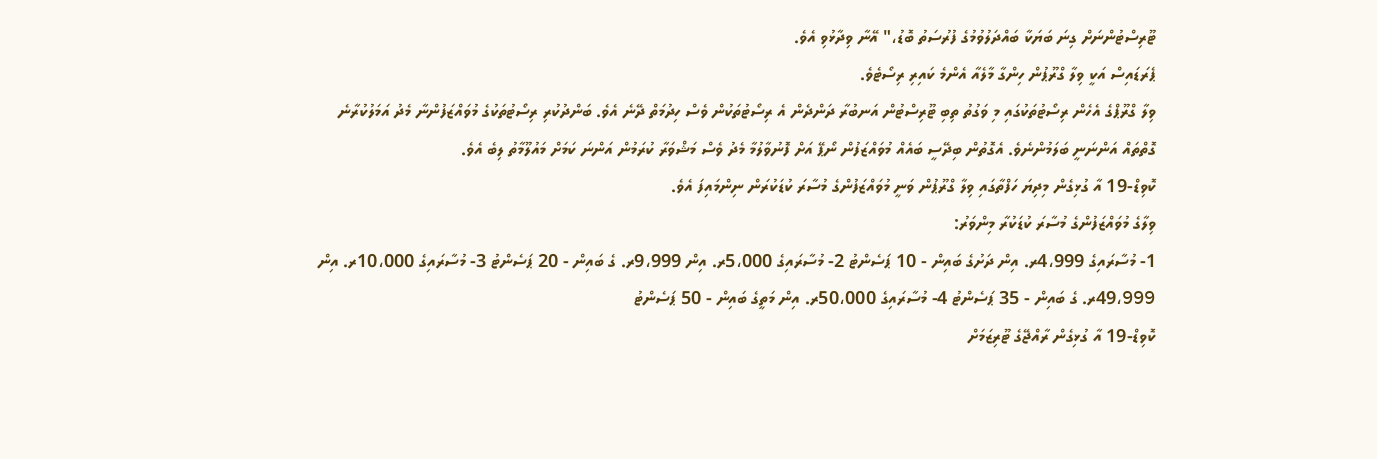ޓޫރިސްޓުންނަށް ގިނަ ބަޔަކާ ބައްދަލުވުމުގެ ފުރުސަތު ބޮޑު،" އޭނާ ވިދާޅުވި އެވެ.
ޕެރަޑައިސް އަކީ ވިލާ ގްރޫޕުން ހިންގާ މާލެއާ އެންމެ ކައިރި ރިސޯޓެވެ.
ވިލާ ގްރޫޕްގެ އެހެން ރިސޯޓުތަކުގައި މި ވަގުތު ތިބި ޓޫރިސްޓުން އަނބުރާ ދަންދެން އެ ރިސޯޓުތަކުން ވެސް ހިދުމަތް ދޭނެ އެވެ. ބަންދުކުރި ރިސޯޓުތަކުގެ މުވައްޒަފުންނާ މެދު އަމަލުކުރާނެ ގޮތްތައް އަންނަނީ ބަލަމުންނެވެ. އެގޮތުން ބިދޭސީ ބައެއް މުވައްޒަފުން ނޯޕޭ އަށް ފޮނުވާލުމާ މެދު ވެސް މަޝްވަރާ ކުރަމުން އަންނަ ކަމަށް މައުލޫމާތު ލިބެ އެވެ.
ކޮވިޑް-19 އާ ގުޅިގެން މިދިޔަ ހަފްތާގައި ވިލާ ގްރޫޕުން ވަނީ މުވައްޒަފުންގެ މުސާރަ ކުޑަކުރަން ނިންމައިފަ އެވެ.
ވިލާގެ މުވައްޒަފުންގެ މުސާރަ ކުޑަކުރާ މިންވަރު:
1- މުސާރައިގެ 4،999ރ. އިން ދަށުގެ ބައިން - 10 ޕަސެންޓު 2- މުސާރައިގެ 5،000ރ. އިން 9،999ރ. ގެ ބައިން - 20 ޕަސެންޓު 3- މުސާރައިގެ 10،000ރ. އިން 49،999ރ. ގެ ބައިން - 35 ޕަސެންޓު 4- މުސާރައިގެ 50،000ރ. އިން މަތީގެ ބައިން - 50 ޕަސެންޓު
ކޮވިޑް-19 އާ ގުޅިގެން ރާއްޖޭގެ ޓޫރިޒަމަށް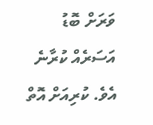ވަރަށް ބޮޑު އަސަރެއް ކުރާނެ އެވެ. ކުރިއަށް އޮތް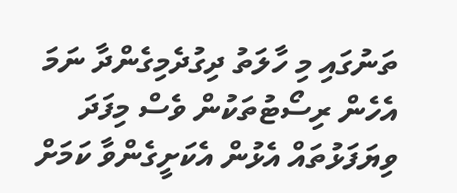ތަނުގައި މި ހާލަތު ދިގުދެމިގެންދާ ނަމަ އެހެން ރިސޯޓުތަކުން ވެސް މިފަދަ ވިޔަފަޅުތައް އެޅުން އެކަށީގެންވާ ކަމަށް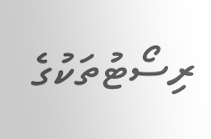ރިސޯޓުތަކުގެ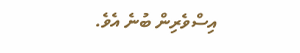އިސްވެރިން ބުނެ އެވެ.